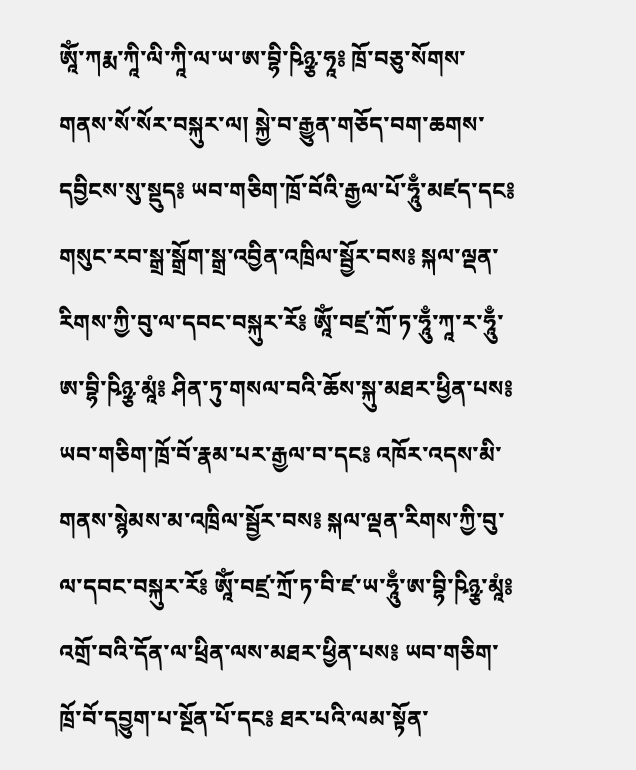ཨཱོཾ་ཀརྨ་ཀཱི་ལི་ཀཱི་ལ་ཡ་ཨ་བྷི་ཥིཉྩ་ཧཱ༔ ཁྲོ་བཅུ་སོགས་གནས་སོ་སོར་བསྐུར་ལ། སྐྱེ་བ་རྒྱུན་གཅོད་བག་ཆགས་དབྱིངས་སུ་སྡུད༔ ཡབ་གཅིག་ཁྲོ་བོའི་རྒྱལ་པོ་ཧཱུྃ་མཛད་དང༔ གསུང་རབ་སྒྲ་སྒྲོག་སྒྲ་འབྱིན་འཁྲིལ་སྦྱོར་བས༔ སྐལ་ལྡན་རིགས་ཀྱི་བུ་ལ་དབང་བསྐུར་རོ༔ ཨཱོཾ་བཛྲ་ཀྲོ་ཏ་ཧཱུྃ་ཀཱ་ར་ཧཱུྃ་ཨ་བྷི་ཥིཉྩ་མཱཾ༔ ཤིན་ཏུ་གསལ་བའི་ཆོས་སྐུ་མཐར་ཕྱིན་པས༔ ཡབ་གཅིག་ཁྲོ་བོ་རྣམ་པར་རྒྱལ་བ་དང༔ འཁོར་འདས་མི་གནས་སྙེམས་མ་འཁྲིལ་སྦྱོར་བས༔ སྐལ་ལྡན་རིགས་ཀྱི་བུ་ལ་དབང་བསྐུར་རོ༔ ཨཱོཾ་བཛྲ་ཀྲོ་ཏ་བི་ཛ་ཡ་ཧཱུྃ་ཨ་བྷི་ཥིཉྩ་མཱཾ༔ འགྲོ་བའི་དོན་ལ་ཕྲིན་ལས་མཐར་ཕྱིན་པས༔ ཡབ་གཅིག་ཁྲོ་བོ་དབྱུག་པ་སྔོན་པོ་དང༔ ཐར་པའི་ལམ་སྟོན་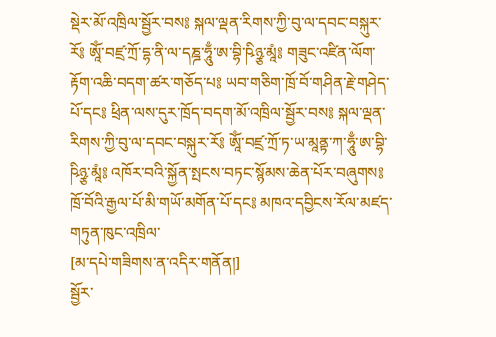སྡེར་མོ་འཁྲིལ་སྦྱོར་བས༔ སྐལ་ལྡན་རིགས་ཀྱི་བུ་ལ་དབང་བསྐུར་རོ༔ ཨཱོཾ་བཛྲ་ཀྲོ་དྷ་ནི་ལ་དཎྜ་ཧཱུྃ་ཨ་བྷི་ཥིཉྩ་མཱཾ༔ གཟུང་འཛིན་ལོག་རྟོག་འཆི་བདག་ཚར་གཅོད་པ༔ ཡབ་གཅིག་ཁྲོ་བོ་གཤིན་རྗེ་གཤེད་པོ་དང༔ ཕྲིན་ལས་དུར་ཁྲོད་བདག་མོ་འཁྲིལ་སྦྱོར་བས༔ སྐལ་ལྡན་རིགས་ཀྱི་བུ་ལ་དབང་བསྐུར་རོ༔ ཨཱོཾ་བཛྲ་ཀྲོ་ཏ་ཡ་མཱནྟ་ཀ་ཧཱུྃ་ཨ་བྷི་ཥིཉྩ་མཱཾ༔ འཁོར་བའི་སྐྱོན་སྤངས་བཏང་སྙོམས་ཆེན་པོར་བཞུགས༔ ཁྲོ་བོའི་རྒྱལ་པོ་མི་གཡོ་མགོན་པོ་དང༔ མཁའ་དབྱིངས་རོལ་མཛད་གཏུན་ཁུང་འཁྲིལ་
[མ་དཔེ་གཟིགས་ན་འདིར་གནོན།]
སྦྱོར་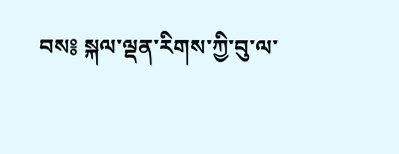བས༔ སྐལ་ལྡན་རིགས་ཀྱི་བུ་ལ་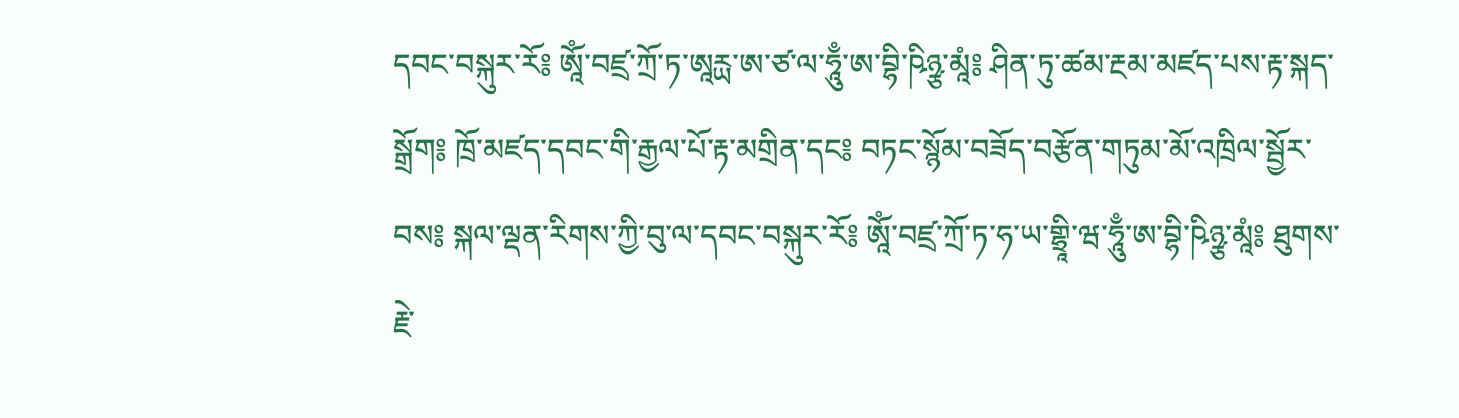དབང་བསྐུར་རོ༔ ཨཱོཾ་བཛྲ་ཀྲོ་ཏ་ཨཱརྻ་ཨ་ཙ་ལ་ཧཱུྃ་ཨ་བྷི་ཥིཉྩ་མཱཾ༔ ཤིན་ཏུ་ཚམ་རྔམ་མཛད་པས་རྟ་སྐད་སྒྲོག༔ ཁྲོ་མཛད་དབང་གི་རྒྱལ་པོ་རྟ་མགྲིན་དང༔ བཏང་སྙོམ་བཟོད་བརྩོན་གཏུམ་མོ་འཁྲིལ་སྦྱོར་བས༔ སྐལ་ལྡན་རིགས་ཀྱི་བུ་ལ་དབང་བསྐུར་རོ༔ ཨཱོཾ་བཛྲ་ཀྲོ་ཏ་ཧ་ཡ་གྷྲཱི་ཝ་ཧཱུྃ་ཨ་བྷི་ཥིཉྩ་མཱཾ༔ ཐུགས་རྗེ་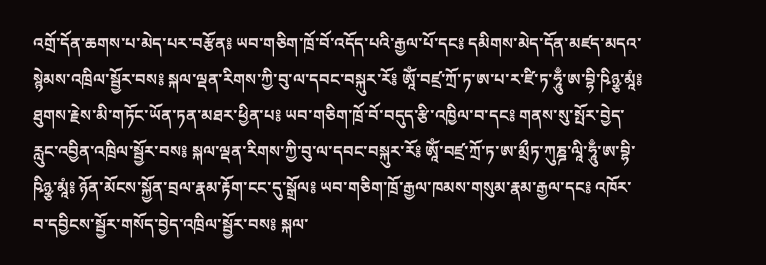འགྲོ་དོན་ཆགས་པ་མེད་པར་བརྩོན༔ ཡབ་གཅིག་ཁྲོ་བོ་འདོད་པའི་རྒྱལ་པོ་དང༔ དམིགས་མེད་དོན་མཛད་མདའ་སྙེམས་འཁྲིལ་སྦྱོར་བས༔ སྐལ་ལྡན་རིགས་ཀྱི་བུ་ལ་དབང་བསྐུར་རོ༔ ཨཱོཾ་བཛྲ་ཀྲོ་ཏ་ཨ་པ་ར་ཛི་ཏ་ཧཱུྃ་ཨ་བྷི་ཥིཉྩ་མཱཾ༔ ཐུགས་རྗེས་མི་གཏོང་ཡོན་ཏན་མཐར་ཕྱིན་པ༔ ཡབ་གཅིག་ཁྲོ་བོ་བདུད་རྩི་འཁྱིལ་བ་དང༔ གནས་སུ་སྤོར་བྱེད་རླུང་འབྱིན་འཁྲིལ་སྦྱོར་བས༔ སྐལ་ལྡན་རིགས་ཀྱི་བུ་ལ་དབང་བསྐུར་རོ༔ ཨཱོཾ་བཛྲ་ཀྲོ་ཏ་ཨ་མྲྀཏ་ཀུཎྜ་ལཱི་ཧཱུྃ་ཨ་བྷི་ཥིཉྩ་མཱཾ༔ ཉོན་མོངས་སྐྱོན་བྲལ་རྣམ་རྟོག་ངང་དུ་སྒྲོལ༔ ཡབ་གཅིག་ཁྲོ་རྒྱལ་ཁམས་གསུམ་རྣམ་རྒྱལ་དང༔ འཁོར་བ་དབྱིངས་སྦྱོར་གསོད་བྱེད་འཁྲིལ་སྦྱོར་བས༔ སྐལ་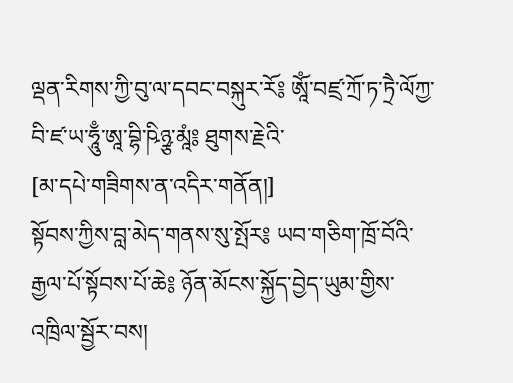ལྡན་རིགས་ཀྱི་བུ་ལ་དབང་བསྐུར་རོ༔ ཨཱོཾ་བཛྲ་ཀྲོ་ཏ་ཏྲཻ་ལོཀྱ་བི་ཛ་ཡ་ཧཱུྃ་ཨཱ་བྷི་ཥིཉྩ་མཱཾ༔ ཐུགས་རྗེའི་
[མ་དཔེ་གཟིགས་ན་འདིར་གནོན།]
སྟོབས་ཀྱིས་བླ་མེད་གནས་སུ་སྤོར༔ ཡབ་གཅིག་ཁྲོ་བོའི་རྒྱལ་པོ་སྟོབས་པོ་ཆེ༔ ཉོན་མོངས་སྐྱོད་བྱེད་ཡུམ་གྱིས་འཁྲིལ་སྦྱོར་བས།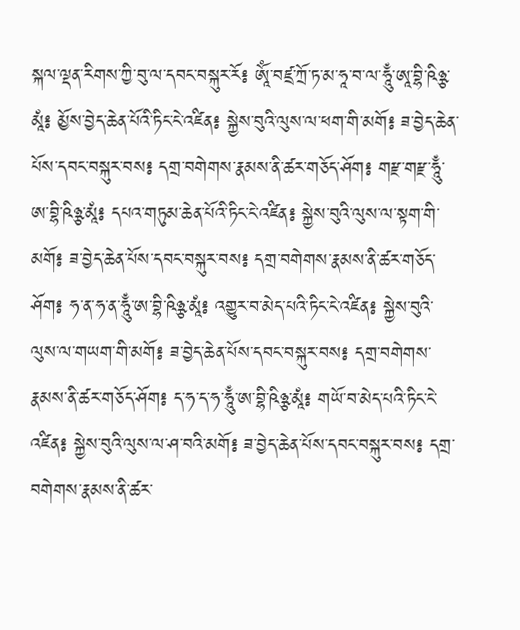སྐལ་ལྡན་རིགས་ཀྱི་བུ་ལ་དབང་བསྐུར་རོ༔ ཨཱོཾ་བཛྲ་ཀྲོ་ཏ་མ་ཧཱ་བ་ལ་ཧཱུྃ་ཨཱ་བྷི་ཥིཉྩ་མཱཾ༔ མྱོས་བྱེད་ཆེན་པོའི་ཏིང་ངེ་འཛིན༔ སྐྱེས་བུའི་ལུས་ལ་ཕག་གི་མགོ༔ ཟ་བྱེད་ཆེན་པོས་དབང་བསྐུར་བས༔ དགྲ་བགེགས་རྣམས་ནི་ཚར་གཅོད་ཤོག༔ གརྫ་གརྫ་ཧཱུྃ་ཨ་བྷི་ཥིཉྩ་མཱཾ༔ དཔའ་གཏུམ་ཆེན་པོའི་ཏིང་ངེ་འཛིན༔ སྐྱེས་བུའི་ལུས་ལ་སྟག་གི་མགོ༔ ཟ་བྱེད་ཆེན་པོས་དབང་བསྐུར་བས༔ དགྲ་བགེགས་རྣམས་ནི་ཚར་གཅོད་ཤོག༔ ཧ་ན་ཧ་ན་ཧཱུྃ་ཨ་བྷི་ཥིཉྩ་མཱཾ༔ འགྱུར་བ་མེད་པའི་ཏིང་ངེ་འཛིན༔ སྐྱེས་བུའི་ལུས་ལ་གཡག་གི་མགོ༔ ཟ་བྱེད་ཆེན་པོས་དབང་བསྐུར་བས༔ དགྲ་བགེགས་རྣམས་ནི་ཚར་གཅོད་ཤོག༔ ད་ཧ་ད་ཧ་ཧཱུྃ་ཨ་བྷི་ཥིཉྩ་མཱཾ༔ གཡོ་བ་མེད་པའི་ཏིང་ངེ་འཛིན༔ སྐྱེས་བུའི་ལུས་ལ་ཤ་བའི་མགོ༔ ཟ་བྱེད་ཆེན་པོས་དབང་བསྐུར་བས༔ དགྲ་བགེགས་རྣམས་ནི་ཚར་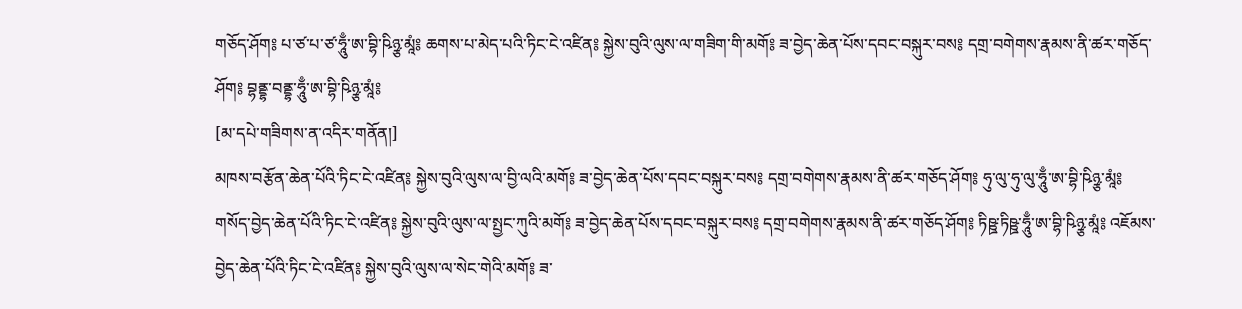གཅོད་ཤོག༔ པ་ཙ་པ་ཙ་ཧཱུྃ་ཨ་བྷི་ཥིཉྩ་མཱཾ༔ ཆགས་པ་མེད་པའི་ཏིང་ངེ་འཛིན༔ སྐྱེས་བུའི་ལུས་ལ་གཟིག་གི་མགོ༔ ཟ་བྱེད་ཆེན་པོས་དབང་བསྐུར་བས༔ དགྲ་བགེགས་རྣམས་ནི་ཚར་གཅོད་ཤོག༔ བྷནྡྷ་བནྡྷ་ཧཱུྃ་ཨ་བྷི་ཥིཉྩ་མཱཾ༔
[མ་དཔེ་གཟིགས་ན་འདིར་གནོན།]
མཁས་བརྩོན་ཆེན་པོའི་ཏིང་ངེ་འཛིན༔ སྐྱེས་བུའི་ལུས་ལ་བྱི་ལའི་མགོ༔ ཟ་བྱེད་ཆེན་པོས་དབང་བསྐུར་བས༔ དགྲ་བགེགས་རྣམས་ནི་ཚར་གཅོད་ཤོག༔ ཧུ་ལུ་ཧུ་ལུ་ཧཱུྃ་ཨ་བྷི་ཥིཉྩ་མཱཾ༔ གསོད་བྱེད་ཆེན་པོའི་ཏིང་ངེ་འཛིན༔ སྐྱེས་བུའི་ལུས་ལ་སྤྱང་ཀུའི་མགོ༔ ཟ་བྱེད་ཆེན་པོས་དབང་བསྐུར་བས༔ དགྲ་བགེགས་རྣམས་ནི་ཚར་གཅོད་ཤོག༔ ཏིཥྛ་ཏིཥྛ་ཧཱུྃ་ཨ་བྷི་ཥིཉྩ་མཱཾ༔ འཇོམས་བྱེད་ཆེན་པོའི་ཏིང་ངེ་འཛིན༔ སྐྱེས་བུའི་ལུས་ལ་སེང་གེའི་མགོ༔ ཟ་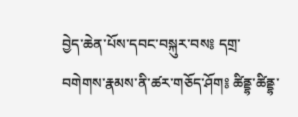བྱེད་ཆེན་པོས་དབང་བསྐུར་བས༔ དགྲ་བགེགས་རྣམས་ནི་ཚར་གཅོད་ཤོག༔ ཚིནྡྷ་ཚིནྡྷ་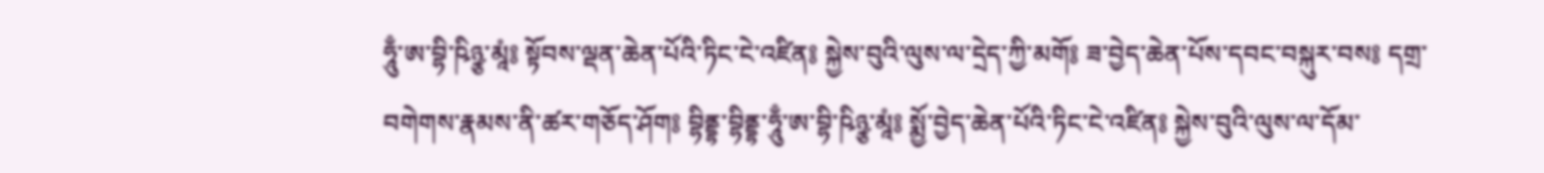ཧཱུྃ་ཨ་བྷི་ཥིཉྩ་མཱཾ༔ སྟོབས་ལྡན་ཆེན་པོའི་ཏིང་ངེ་འཛིན༔ སྐྱེས་བུའི་ལུས་ལ་དྲེད་ཀྱི་མགོ༔ ཟ་བྱེད་ཆེན་པོས་དབང་བསྐུར་བས༔ དགྲ་བགེགས་རྣམས་ནི་ཚར་གཅོད་ཤོག༔ བྷིནྡྷ་བྷིནྡྷ་ཧཱུྃ་ཨ་བྷི་ཥིཉྩ་མཱཾ༔ སྨྱོ་བྱེད་ཆེན་པོའི་ཏིང་ངེ་འཛིན༔ སྐྱེས་བུའི་ལུས་ལ་དོམ་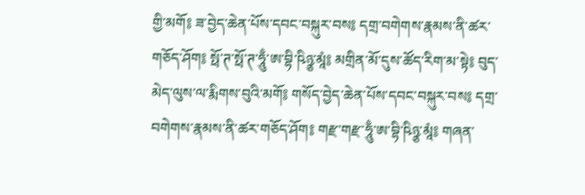གྱི་མགོ༔ ཟ་བྱེད་ཆེན་པོས་དབང་བསྐུར་བས༔ དགྲ་བགེགས་རྣམས་ནི་ཚར་གཅོད་ཤོག༔ སྥོ་ཊ་སྥོ་ཊ་ཧཱུྃ་ཨ་བྷི་ཥིཉྩ་མཱཾ༔ མགྲིན་མོ་དུས་ཚོད་རིག་མ་སྟེ༔ བུད་མེད་ལུས་ལ་རྨིགས་བུའི་མགོ༔ གསོད་བྱེད་ཆེན་པོས་དབང་བསྐུར་བས༔ དགྲ་བགེགས་རྣམས་ནི་ཚར་གཅོད་ཤོག༔ གརྫ་གརྫ་ཧཱུྃ་ཨ་བྷི་ཥིཉྩ་མཱཾ༔ གཞན་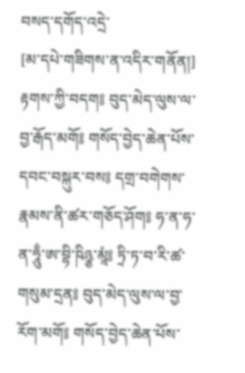བསད་དགོད་འདྲེ་
[མ་དཔེ་གཟིགས་ན་འདིར་གནོན།]
རྟགས་ཀྱི་བདག༔ བུད་མེད་ལུས་ལ་བྱ་རྒོད་མགོ༔ གསོད་བྱེད་ཆེན་པོས་དབང་བསྐུར་བས༔ དགྲ་བགེགས་རྣམས་ནི་ཚར་གཅོད་ཤོག༔ ཧ་ན་ཧ་ན་ཧཱུྃ་ཨ་བྷི་ཥིཉྩ་མཱཾ༔ ཏྲི་ཏ་བ་རི་ཚ་གསུམ་དྲན༔ བུད་མེད་ལུས་ལ་བྱ་རོག་མགོ༔ གསོད་བྱེད་ཆེན་པོས་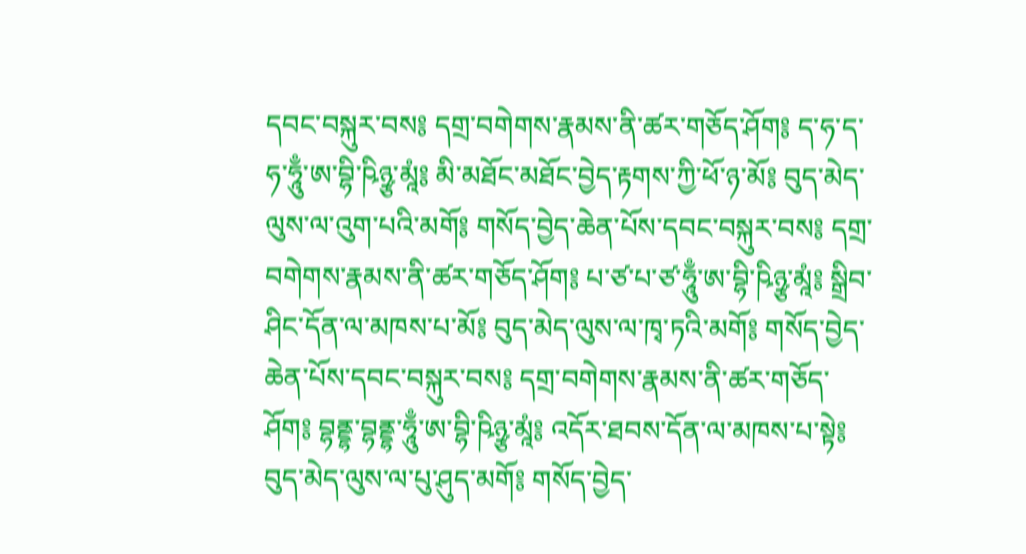དབང་བསྐུར་བས༔ དགྲ་བགེགས་རྣམས་ནི་ཚར་གཅོད་ཤོག༔ ད་ཧ་ད་ཧ་ཧཱུྃ་ཨ་བྷི་ཥིཉྩ་མཱཾ༔ མི་མཐོང་མཐོང་བྱེད་རྟགས་ཀྱི་ཕོ་ཉ་མོ༔ བུད་མེད་ལུས་ལ་འུག་པའི་མགོ༔ གསོད་བྱེད་ཆེན་པོས་དབང་བསྐུར་བས༔ དགྲ་བགེགས་རྣམས་ནི་ཚར་གཅོད་ཤོག༔ པ་ཙ་པ་ཙ་ཧཱུྃ་ཨ་བྷི་ཥིཉྩ་མཱཾ༔ སྒྲིབ་ཤིང་དོན་ལ་མཁས་པ་མོ༔ བུད་མེད་ལུས་ལ་ཁྭ་ཏའི་མགོ༔ གསོད་བྱེད་ཆེན་པོས་དབང་བསྐུར་བས༔ དགྲ་བགེགས་རྣམས་ནི་ཚར་གཅོད་ཤོག༔ བྷནྡྷ་བྷནྡྷ་ཧཱུྃ་ཨ་བྷི་ཥིཉྩ་མཱཾ༔ འདོར་ཐབས་དོན་ལ་མཁས་པ་སྟེ༔ བུད་མེད་ལུས་ལ་པུ་ཤུད་མགོ༔ གསོད་བྱེད་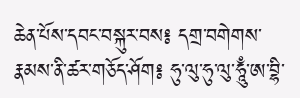ཆེན་པོས་དབང་བསྐུར་བས༔ དགྲ་བགེགས་རྣམས་ནི་ཚར་གཅོད་ཤོག༔ ཧུ་ལུ་ཧུ་ལུ་ཧཱུྃ་ཨ་བྷི་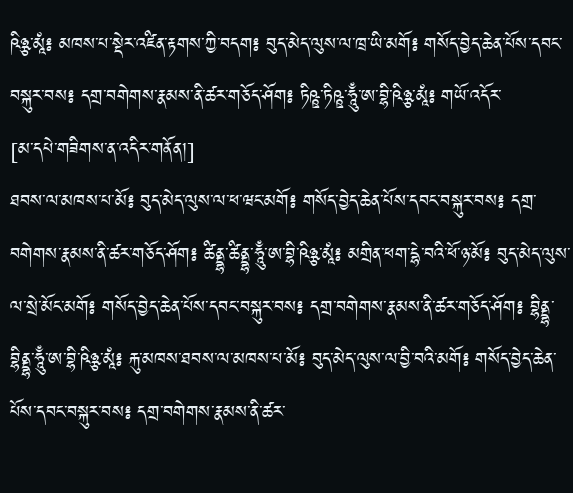ཥིཉྩ་མཱཾ༔ མཁས་པ་སྡེར་འཛིན་རྟགས་ཀྱི་བདག༔ བུད་མེད་ལུས་ལ་ཁྲ་ཡི་མགོ༔ གསོད་བྱེད་ཆེན་པོས་དབང་བསྐུར་བས༔ དགྲ་བགེགས་རྣམས་ནི་ཚར་གཅོད་ཤོག༔ ཏིཥྛ་ཏིཥྛ་ཧཱུྃ་ཨ་བྷི་ཥིཉྩ་མཱཾ༔ གཡོ་འདོར་
[མ་དཔེ་གཟིགས་ན་འདིར་གནོན།]
ཐབས་ལ་མཁས་པ་མོ༔ བུད་མེད་ལུས་ལ་ཕ་ཝང་མགོ༔ གསོད་བྱེད་ཆེན་པོས་དབང་བསྐུར་བས༔ དགྲ་བགེགས་རྣམས་ནི་ཚར་གཅོད་ཤོག༔ ཚིནྡྷ་ཚིནྡྷ་ཧཱུྃ་ཨ་བྷི་ཥིཉྩ་མཱཾ༔ མགྲིན་ཕག་དྷེ་བའི་ཕོ་ཉ་མོ༔ བུད་མེད་ལུས་ལ་སྲེ་མོང་མགོ༔ གསོད་བྱེད་ཆེན་པོས་དབང་བསྐུར་བས༔ དགྲ་བགེགས་རྣམས་ནི་ཚར་གཅོད་ཤོག༔ བྷིནྡྷ་བྷིནྡྷ་ཧཱུྃ་ཨ་བྷི་ཥིཉྩ་མཱཾ༔ རྐུ་མཁས་ཐབས་ལ་མཁས་པ་མོ༔ བུད་མེད་ལུས་ལ་བྱི་བའི་མགོ༔ གསོད་བྱེད་ཆེན་པོས་དབང་བསྐུར་བས༔ དགྲ་བགེགས་རྣམས་ནི་ཚར་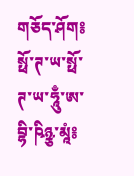གཅོད་ཤོག༔ སྥོ་ཊ་ཡ་སྥོ་ཊ་ཡ་ཧཱུྃ་ཨ་བྷི་ཥིཉྩ་མཱཾ༔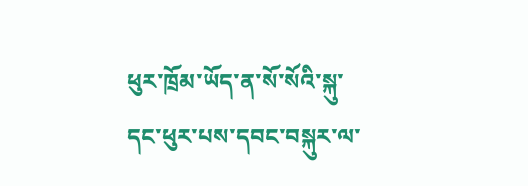ཕུར་ཁྲོམ་ཡོད་ན་སོ་སོའི་སྐུ་དང་ཕུར་པས་དབང་བསྐུར་ལ་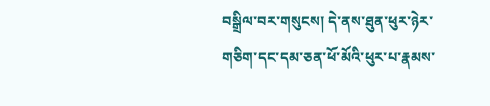བསྒྲིལ་བར་གསུངས། དེ་ནས་ཐུན་ཕུར་ཉེར་གཅིག་དང་དམ་ཅན་ཕོ་མོའི་ཕུར་པ་རྣམས་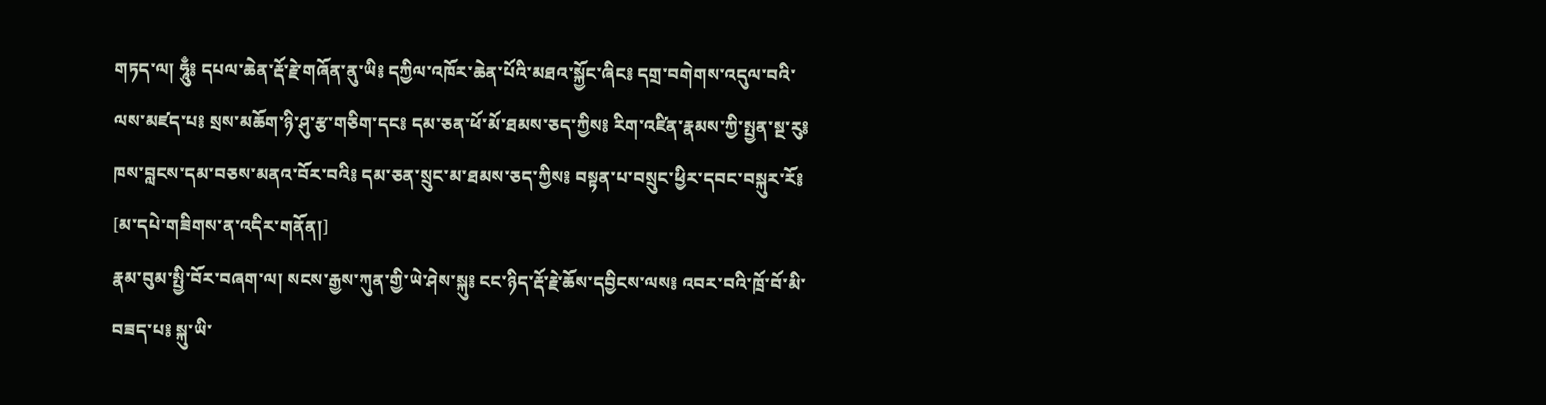གཏད་ལ། ཧཱུྃ༔ དཔལ་ཆེན་རྡོ་རྗེ་གཞོན་ནུ་ཡི༔ དཀྱིལ་འཁོར་ཆེན་པོའི་མཐའ་སྐྱོང་ཞིང༔ དགྲ་བགེགས་འདུལ་བའི་ལས་མཛད་པ༔ སྲས་མཆོག་ཉི་ཤུ་རྩ་གཅིག་དང༔ དམ་ཅན་ཕོ་མོ་ཐམས་ཅད་ཀྱིས༔ རིག་འཛིན་རྣམས་ཀྱི་སྤྱན་སྔ་རུ༔ ཁས་བླངས་དམ་བཅས་མནའ་བོར་བའི༔ དམ་ཅན་སྲུང་མ་ཐམས་ཅད་ཀྱིས༔ བསྟན་པ་བསྲུང་ཕྱིར་དབང་བསྐུར་རོ༔
[མ་དཔེ་གཟིགས་ན་འདིར་གནོན།]
རྣམ་བུམ་སྤྱི་བོར་བཞག་ལ། སངས་རྒྱས་ཀུན་གྱི་ཡེ་ཤེས་སྐུ༔ ངང་ཉིད་རྡོ་རྗེ་ཆོས་དབྱིངས་ལས༔ འབར་བའི་ཁྲོ་བོ་མི་བཟད་པ༔ སྐུ་ཡི་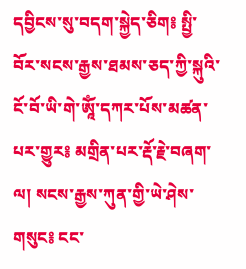དབྱིངས་སུ་བདག་སྐྱེད་ཅིག༔ སྤྱི་བོར་སངས་རྒྱས་ཐམས་ཅད་ཀྱི་སྐུའི་ངོ་བོ་ཡི་གེ་ཨཱོཾ་དཀར་པོས་མཚན་པར་གྱུར༔ མགྲིན་པར་རྡོ་རྗེ་བཞག་ལ། སངས་རྒྱས་ཀུན་གྱི་ཡེ་ཤེས་གསུང༔ ངང་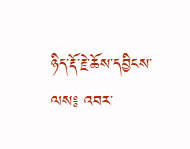ཉིད་རྡོ་རྗེ་ཆོས་དབྱིངས་ལས༔ འབར་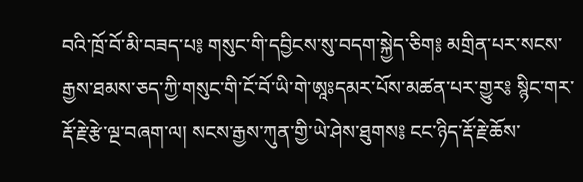བའི་ཁྲོ་བོ་མི་བཟད་པ༔ གསུང་གི་དབྱིངས་སུ་བདག་སྐྱེད་ཅིག༔ མགྲིན་པར་སངས་རྒྱས་ཐམས་ཅད་ཀྱི་གསུང་གི་ངོ་བོ་ཡི་གེ་ཨཱཿདམར་པོས་མཚན་པར་གྱུར༔ སྙིང་གར་རྡོ་རྗེ་རྩེ་ལྔ་བཞག་ལ། སངས་རྒྱས་ཀུན་གྱི་ཡེ་ཤེས་ཐུགས༔ ངང་ཉིད་རྡོ་རྗེ་ཆོས་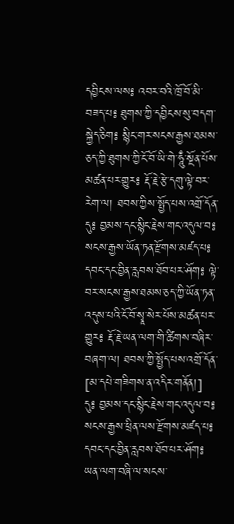དབྱིངས་ལས༔ འབར་བའི་ཁྲོ་བོ་མི་བཟད་པ༔ ཐུགས་ཀྱི་དབྱིངས་སུ་བདག་སྐྱེད་ཅིག༔ སྙིང་གར་སངས་རྒྱས་ཐམས་ཅད་ཀྱི་ཐུགས་ཀྱི་ངོ་བོ་ཡི་གེ་ཧཱུྃ་སྔོན་པོས་མཚན་པར་གྱུར༔ རྡོ་རྗེ་རྩེ་དགུ་ལྟེ་བར་རེག་ལ། ཐབས་ཀྱིས་སྤྱོད་པས་འགྲོ་དོན་དུ༔ བྱམས་དང་སྙིང་རྗེས་གང་འདུལ་བ༔ སངས་རྒྱས་ཡོན་ཏན་རྫོགས་མཛད་པ༔ དབང་དང་བྱིན་རླབས་ཐོབ་པར་ཤོག༔ ལྟེ་བར་སངས་རྒྱས་ཐམས་ཅད་ཀྱི་ཡོན་ཏན་འདུས་པའི་ངོ་བོ་སྭཱ་སེར་པོས་མཚན་པར་གྱུར༔ རྡོ་རྗེ་ཡན་ལག་གི་ཚིགས་བཞིར་བཞག་ལ། ཐབས་ཀྱི་སྤྱོད་པས་འགྲོ་དོན་
[མ་དཔེ་གཟིགས་ན་འདིར་གནོན།]
དུ༔ བྱམས་དང་སྙིང་རྗེས་གང་འདུལ་བ༔ སངས་རྒྱས་ཕྲིན་ལས་རྫོགས་མཛད་པ༔ དབང་དང་བྱིན་རླབས་ཐོབ་པར་ཤོག༔ ཡན་ལག་བཞི་ལ་སངས་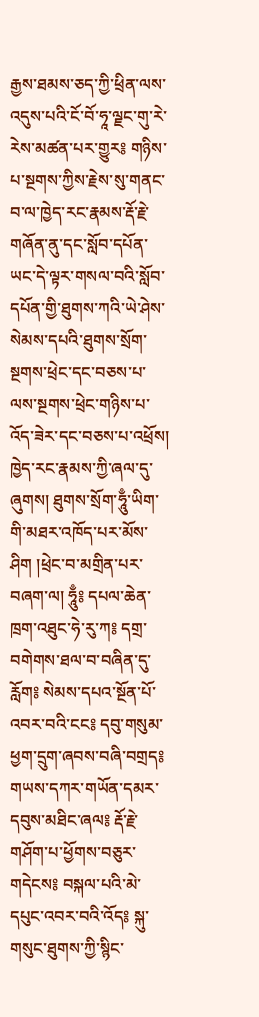རྒྱས་ཐམས་ཅད་ཀྱི་ཕྲིན་ལས་འདུས་པའི་ངོ་བོ་ཧཱ་ལྗང་གུ་རེ་རེས་མཚན་པར་གྱུར༔ གཉིས་པ་སྔགས་ཀྱིས་རྗེས་སུ་གནང་བ་ལ་ཁྱེད་རང་རྣམས་རྡོ་རྗེ་གཞོན་ནུ་དང་སློབ་དཔོན་ཡང་དེ་ལྟར་གསལ་བའི་སློབ་དཔོན་གྱི་ཐུགས་ཀའི་ཡེ་ཤེས་སེམས་དཔའི་ཐུགས་སྲོག་སྔགས་ཕྲེང་དང་བཅས་པ་ལས་སྔགས་ཕྲེང་གཉིས་པ་འོད་ཟེར་དང་བཅས་པ་འཕྲོས། ཁྱེད་རང་རྣམས་ཀྱི་ཞལ་དུ་ཞུགས། ཐུགས་སྲོག་ཧཱུྃ་ཡིག་གི་མཐར་འཁོད་པར་མོས་ཤིག །ཕྲེང་བ་མགྲིན་པར་བཞག་ལ། ཧཱུྃ༔ དཔལ་ཆེན་ཁྲག་འཐུང་ཧེ་རུ་ཀ༔ དགྲ་བགེགས་ཐལ་བ་བཞིན་དུ་རློག༔ སེམས་དཔའ་སྔོན་པོ་འབར་བའི་ངང༔ དབུ་གསུམ་ཕྱག་དྲུག་ཞབས་བཞི་བགྲད༔ གཡས་དཀར་གཡོན་དམར་དབུས་མཐིང་ཞལ༔ རྡོ་རྗེ་གཤོག་པ་ཕྱོགས་བཅུར་གདེངས༔ བསྐལ་པའི་མེ་དཔུང་འབར་བའི་འོད༔ སྐུ་གསུང་ཐུགས་ཀྱི་སྙིང་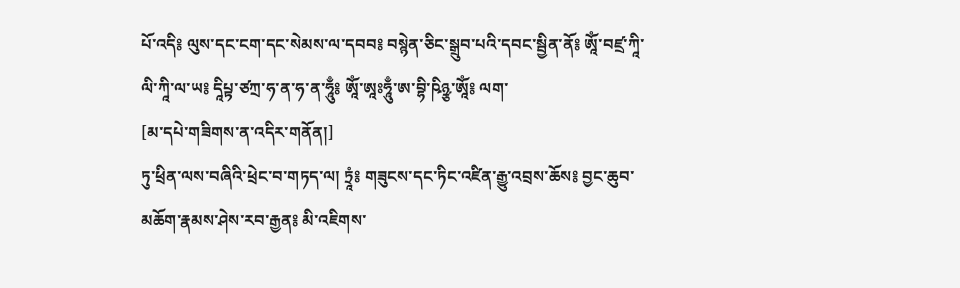པོ་འདི༔ ལུས་དང་ངག་དང་སེམས་ལ་དབབ༔ བསྙེན་ཅིང་སྒྲུབ་པའི་དབང་སྦྱིན་ནོ༔ ཨཱོཾ་བཛྲ་ཀཱི་ལི་ཀཱི་ལ་ཡ༔ དཱིཔྟ་ཙཀྲ་ཧ་ན་ཧ་ན་ཧཱུྃ༔ ཨཱོཾ་ཨཱཿཧཱུྃ་ཨ་བྷི་ཥིཉྩ་ཨཱོཾ༔ ལག་
[མ་དཔེ་གཟིགས་ན་འདིར་གནོན།]
ཏུ་ཕྲིན་ལས་བཞིའི་ཕྲེང་བ་གཏད་ལ། ཏྲཱཾ༔ གཟུངས་དང་ཏིང་འཛིན་རྒྱུ་འབྲས་ཆོས༔ བྱང་ཆུབ་མཆོག་རྣམས་ཤེས་རབ་རྒྱན༔ མི་འཇིགས་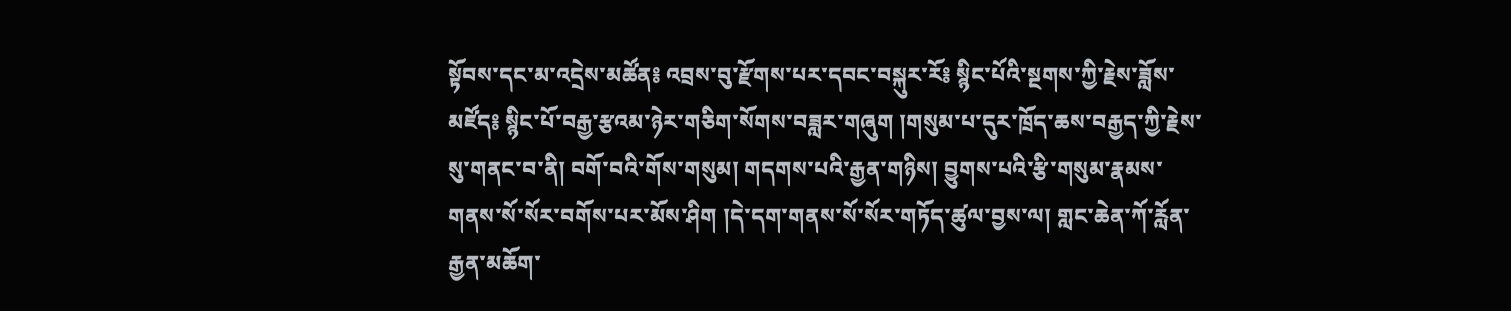སྟོབས་དང་མ་འདྲེས་མཚོན༔ འབྲས་བུ་རྫོགས་པར་དབང་བསྐུར་རོ༔ སྙིང་པོའི་སྔགས་ཀྱི་རྗེས་ཟློས་མཛོད༔ སྙིང་པོ་བརྒྱ་རྩའམ་ཉེར་གཅིག་སོགས་བཟླར་གཞུག །གསུམ་པ་དུར་ཁྲོད་ཆས་བརྒྱད་ཀྱི་རྗེས་སུ་གནང་བ་ནི། བགོ་བའི་གོས་གསུམ། གདགས་པའི་རྒྱན་གཉིས། བྱུགས་པའི་རྩི་གསུམ་རྣམས་གནས་སོ་སོར་བགོས་པར་མོས་ཤིག །དེ་དག་གནས་སོ་སོར་གཏོད་ཚུལ་བྱས་ལ། གླང་ཆེན་ཀོ་རློན་རྒྱན་མཆོག་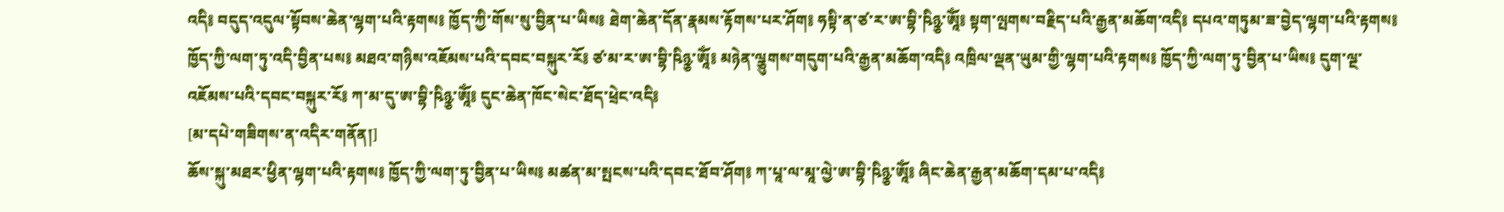འདི༔ བདུད་འདུལ་སྟོབས་ཆེན་ལྷག་པའི་རྟགས༔ ཁྱོད་ཀྱི་གོས་སུ་བྱིན་པ་ཡིས༔ ཐེག་ཆེན་དོན་རྣམས་རྟོགས་པར་ཤོག༔ ཧསྟི་ན་ཙ་ར་ཨ་བྷི་ཥིཉྩ་ཨཱོཾ༔ སྟག་ལྤགས་བརྗིད་པའི་རྒྱན་མཆོག་འདི༔ དཔའ་གཏུམ་ཟ་བྱེད་ལྷག་པའི་རྟགས༔ ཁྱོད་ཀྱི་ལག་ཏུ་འདི་བྱིན་པས༔ མཐའ་གཉིས་འཇོམས་པའི་དབང་བསྐུར་རོ༔ ཙ་མ་ར་ཨ་བྷི་ཥིཉྩ་ཨཱོཾ༔ མཉེན་ལྕུགས་གདུག་པའི་རྒྱན་མཆོག་འདི༔ འཁྲིལ་ལྡན་ཡུམ་གྱི་ལྷག་པའི་རྟགས༔ ཁྱོད་ཀྱི་ལག་ཏུ་བྱིན་པ་ཡིས༔ དུག་ལྔ་འཇོམས་པའི་དབང་བསྐུར་རོ༔ ཀ་མ་དུ་ཨ་བྷི་ཥིཉྩ་ཨཱོཾ༔ དུང་ཆེན་ཁོང་སེང་ཐོད་ཕྲེང་འདི༔
[མ་དཔེ་གཟིགས་ན་འདིར་གནོན།]
ཆོས་སྐུ་མཐར་ཕྱིན་ལྷག་པའི་རྟགས༔ ཁྱོད་ཀྱི་ལག་ཏུ་བྱིན་པ་ཡིས༔ མཚན་མ་སྤངས་པའི་དབང་ཐོབ་ཤོག༔ ཀ་པཱ་ལ་མཱ་ལྱེ་ཨ་བྷི་ཥིཉྩ་ཨཱོཾ༔ ཞིང་ཆེན་རྒྱན་མཆོག་དམ་པ་འདི༔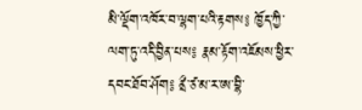མི་ལྡོག་འཁོར་བ་ལྷག་པའི་རྟགས༔ ཁྱོད་ཀྱི་ལག་ཏུ་འདི་བྱིན་པས༔ རྣམ་རྟོག་འཇོམས་ཕྱིར་དབང་ཐོབ་ཤོག༔ ནྲྀ་ཙ་མ་ར་ཨ་བྷི་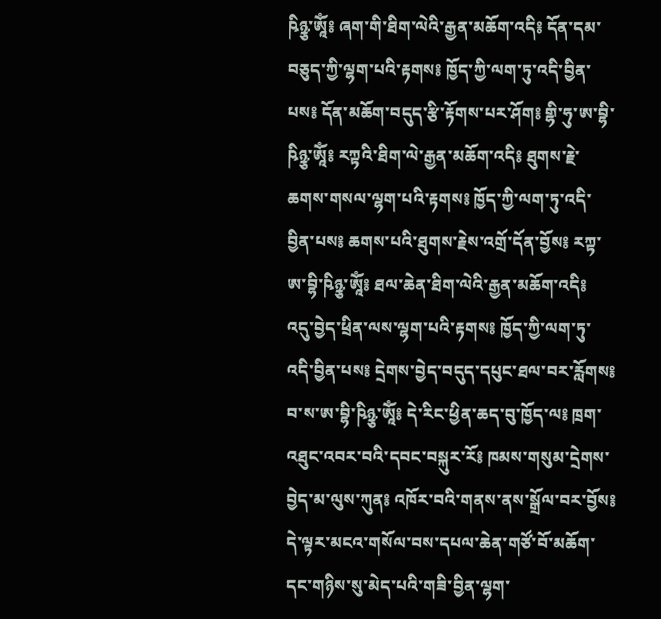ཥིཉྩ་ཨཱོཾ༔ ཞག་གི་ཐིག་ལེའི་རྒྱན་མཆོག་འདི༔ དོན་དམ་བཅུད་ཀྱི་ལྷག་པའི་རྟགས༔ ཁྱོད་ཀྱི་ལག་ཏུ་འདི་བྱིན་པས༔ དོན་མཆོག་བདུད་རྩི་རྟོགས་པར་ཤོག༔ གྷི་ཧུ་ཨ་བྷི་ཥིཉྩ་ཨཱོཾ༔ རཀྟའི་ཐིག་ལེ་རྒྱན་མཆོག་འདི༔ ཐུགས་རྗེ་ཆགས་གསལ་ལྷག་པའི་རྟགས༔ ཁྱོད་ཀྱི་ལག་ཏུ་འདི་བྱིན་པས༔ ཆགས་པའི་ཐུགས་རྗེས་འགྲོ་དོན་བྱོས༔ རཀྟ་ཨ་བྷི་ཥིཉྩ་ཨཱོཾ༔ ཐལ་ཆེན་ཐིག་ལེའི་རྒྱན་མཆོག་འདི༔ འདུ་བྱེད་ཕྲིན་ལས་ལྷག་པའི་རྟགས༔ ཁྱོད་ཀྱི་ལག་ཏུ་འདི་བྱིན་པས༔ དྲེགས་བྱེད་བདུད་དཔུང་ཐལ་བར་རློགས༔ བ་ས་ཨ་བྷི་ཥིཉྩ་ཨཱོཾ༔ དེ་རིང་ཕྱིན་ཆད་བུ་ཁྱོད་ལ༔ ཁྲག་འཐུང་འབར་བའི་དབང་བསྐུར་རོ༔ ཁམས་གསུམ་དྲེགས་བྱེད་མ་ལུས་ཀུན༔ འཁོར་བའི་གནས་ནས་སྒྲོལ་བར་བྱོས༔ དེ་ལྟར་མངའ་གསོལ་བས་དཔལ་ཆེན་གཙོ་བོ་མཆོག་དང་གཉིས་སུ་མེད་པའི་གཟི་བྱིན་ལྷག་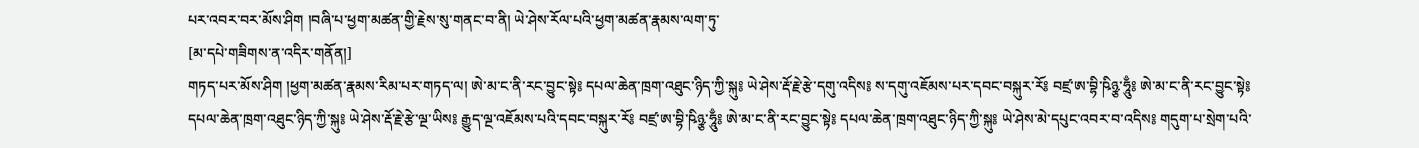པར་འབར་བར་མོས་ཤིག །བཞི་པ་ཕྱག་མཚན་གྱི་རྗེས་སུ་གནང་བ་ནི། ཡེ་ཤེས་རོལ་པའི་ཕྱག་མཚན་རྣམས་ལག་ཏུ་
[མ་དཔེ་གཟིགས་ན་འདིར་གནོན།]
གཏད་པར་མོས་ཤིག །ཕྱག་མཚན་རྣམས་རིམ་པར་གཏད་ལ། ཨེ་མ་ང་ནི་རང་བྱུང་སྟེ༔ དཔལ་ཆེན་ཁྲག་འཐུང་ཉིད་ཀྱི་སྐུ༔ ཡེ་ཤེས་རྡོ་རྗེ་རྩེ་དགུ་འདིས༔ ས་དགུ་འཇོམས་པར་དབང་བསྐུར་རོ༔ བཛྲ་ཨ་བྷི་ཥིཉྩ་ཧཱུྃ༔ ཨེ་མ་ང་ནི་རང་བྱུང་སྟེ༔ དཔལ་ཆེན་ཁྲག་འཐུང་ཉིད་ཀྱི་སྐུ༔ ཡེ་ཤེས་རྡོ་རྗེ་རྩེ་ལྔ་ཡིས༔ རྒྱུད་ལྔ་འཇོམས་པའི་དབང་བསྐུར་རོ༔ བཛྲ་ཨ་བྷི་ཥིཉྩ་ཧཱུྃ༔ ཨེ་མ་ང་ནི་རང་བྱུང་སྟེ༔ དཔལ་ཆེན་ཁྲག་འཐུང་ཉིད་ཀྱི་སྐུ༔ ཡེ་ཤེས་མེ་དཔུང་འབར་བ་འདིས༔ གདུག་པ་སྲེག་པའི་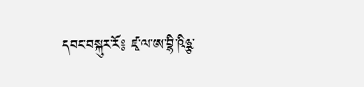དབང་བསྐུར་རོ༔ ཛྭ་ལ་ཨ་བྷི་ཥིཉྩ་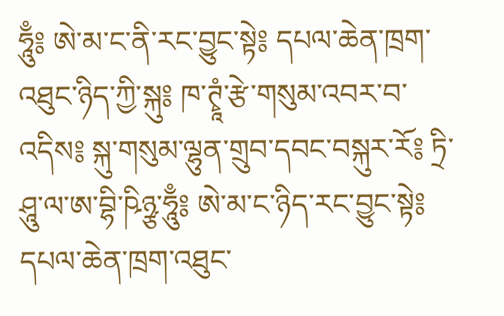ཧཱུྃ༔ ཨེ་མ་ང་ནི་རང་བྱུང་སྟེ༔ དཔལ་ཆེན་ཁྲག་འཐུང་ཉིད་ཀྱི་སྐུ༔ ཁ་ཊྭཱཾ་རྩེ་གསུམ་འབར་བ་འདིས༔ སྐུ་གསུམ་ལྷུན་གྲུབ་དབང་བསྐུར་རོ༔ ཏྲི་ཤཱུ་ལ་ཨ་བྷི་ཥིཉྩ་ཧཱུྃ༔ ཨེ་མ་ང་ཉིད་རང་བྱུང་སྟེ༔ དཔལ་ཆེན་ཁྲག་འཐུང་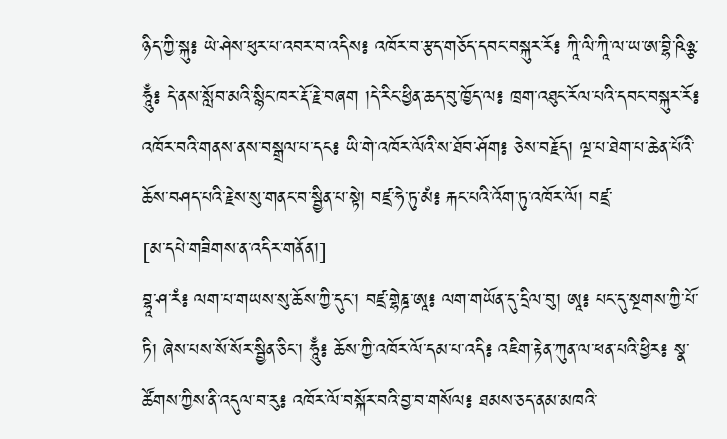ཉིད་ཀྱི་སྐུ༔ ཡེ་ཤེས་ཕུར་པ་འབར་བ་འདིས༔ འཁོར་བ་རྩད་གཅོད་དབང་བསྐུར་རོ༔ ཀཱི་ལི་ཀཱི་ལ་ཡ་ཨ་བྷི་ཥིཉྩ་ཧཱུྃ༔ དེ་ནས་སློབ་མའི་སྙིང་ཁར་རྡོ་རྗེ་བཞག །དེ་རིང་ཕྱིན་ཆད་བུ་ཁྱོད་ལ༔ ཁྲག་འཐུང་རོལ་པའི་དབང་བསྐུར་རོ༔ འཁོར་བའི་གནས་ནས་བསྒྲལ་པ་དང༔ ཡི་གེ་འཁོར་ལོའི་ས་ཐོབ་ཤོག༔ ཅེས་བརྗོད། ལྔ་པ་ཐེག་པ་ཆེན་པོའི་ཆོས་བཤད་པའི་རྗེས་སུ་གནང་བ་སྦྱིན་པ་སྟེ། བཛྲ་ཧེ་ཏུ་མཾ༔ རྐང་པའི་འོག་ཏུ་འཁོར་ལོ། བཛྲ་
[མ་དཔེ་གཟིགས་ན་འདིར་གནོན།]
བྷཱ་ཤ་རཾ༔ ལག་པ་གཡས་སུ་ཆོས་ཀྱི་དུང་། བཛྲ་གྷེཎྜ་ཨཱ༔ ལག་གཡོན་དུ་དྲིལ་བུ། ཨཱ༔ པང་དུ་སྔགས་ཀྱི་པོ་ཏི། ཞེས་པས་སོ་སོར་སྦྱིན་ཅིང་། ཧཱུྃ༔ ཆོས་ཀྱི་འཁོར་ལོ་དམ་པ་འདི༔ འཇིག་རྟེན་ཀུན་ལ་ཕན་པའི་ཕྱིར༔ སྣ་ཚོགས་ཀྱིས་ནི་འདུལ་བ་རུ༔ འཁོར་ལོ་བསྐོར་བའི་བྱ་བ་གསོལ༔ ཐམས་ཅད་ནམ་མཁའི་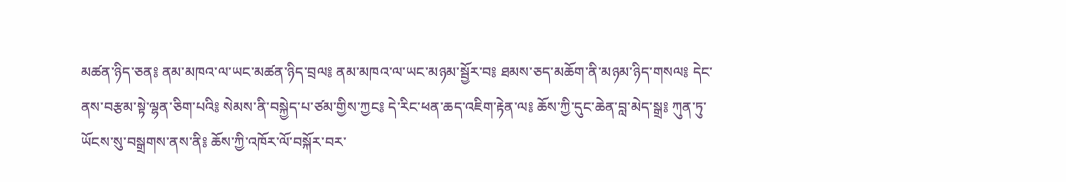མཚན་ཉིད་ཅན༔ ནམ་མཁའ་ལ་ཡང་མཚན་ཉིད་བྲལ༔ ནམ་མཁའ་ལ་ཡང་མཉམ་སྦྱོར་བ༔ ཐམས་ཅད་མཆོག་ནི་མཉམ་ཉིད་གསལ༔ དེང་ནས་བརྩམ་སྟེ་ལྷན་ཅིག་པའི༔ སེམས་ནི་བསྐྱེད་པ་ཙམ་གྱིས་ཀྱང༔ དེ་རིང་ཕན་ཆད་འཇིག་རྟེན་ལ༔ ཆོས་ཀྱི་དུང་ཆེན་བླ་མེད་སྒྲ༔ ཀུན་ཏུ་ཡོངས་སུ་བསྒྲགས་ནས་ནི༔ ཆོས་ཀྱི་འཁོར་ལོ་བསྐོར་བར་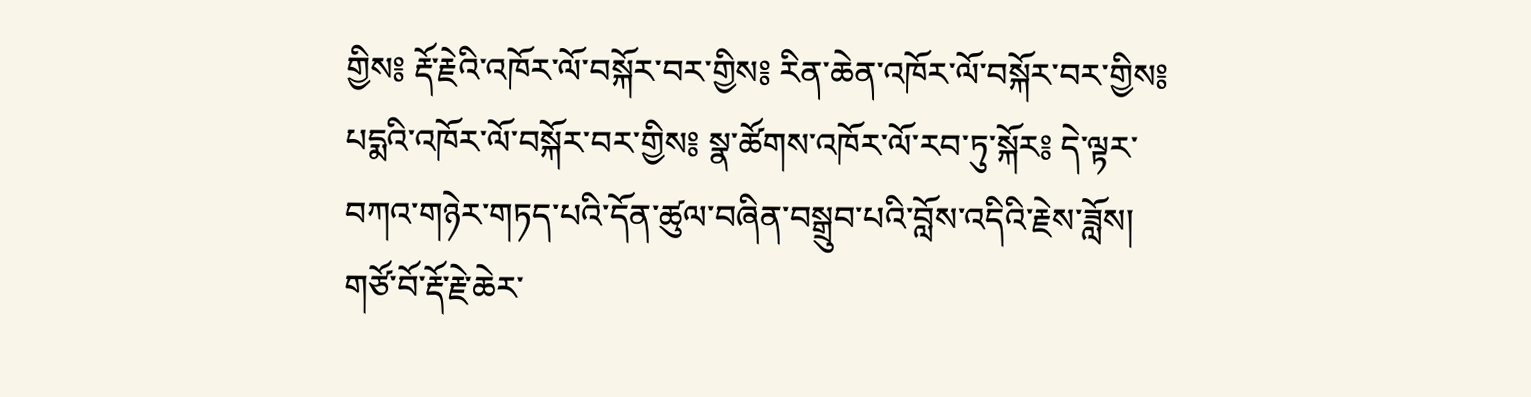གྱིས༔ རྡོ་རྗེའི་འཁོར་ལོ་བསྐོར་བར་གྱིས༔ རིན་ཆེན་འཁོར་ལོ་བསྐོར་བར་གྱིས༔ པདྨའི་འཁོར་ལོ་བསྐོར་བར་གྱིས༔ སྣ་ཚོགས་འཁོར་ལོ་རབ་ཏུ་སྐོར༔ དེ་ལྟར་བཀའ་གཉེར་གཏད་པའི་དོན་ཚུལ་བཞིན་བསྒྲུབ་པའི་བློས་འདིའི་རྗེས་ཟློས། གཙོ་བོ་རྡོ་རྗེ་ཆེར་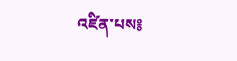འཛིན་པས༔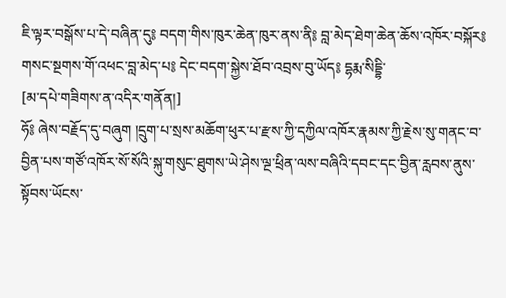ཇི་ལྟར་བསྒོས་པ་དེ་བཞིན་དུ༔ བདག་གིས་ཁུར་ཆེན་ཁུར་ནས་ནི༔ བླ་མེད་ཐེག་ཆེན་ཆོས་འཁོར་བསྐོར༔ གསང་སྔགས་གོ་འཕང་བླ་མེད་པ༔ དེང་བདག་སྐྱེས་ཐོབ་འབྲས་བུ་ཡོད༔ དྷརྨ་སིདྡྷི་
[མ་དཔེ་གཟིགས་ན་འདིར་གནོན།]
ཧོ༔ ཞེས་བརྗོད་དུ་བཞུག །དྲུག་པ་སྲས་མཆོག་ཕུར་པ་རྫས་ཀྱི་དཀྱིལ་འཁོར་རྣམས་ཀྱི་རྗེས་སུ་གནང་བ་བྱིན་པས་གཙོ་འཁོར་སོ་སོའི་སྐུ་གསུང་ཐུགས་ཡེ་ཤེས་ལྔ་ཕྲིན་ལས་བཞིའི་དབང་དང་བྱིན་རླབས་ནུས་སྟོབས་ཡོངས་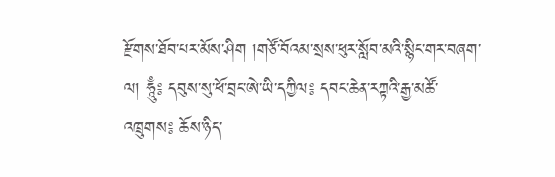རྫོགས་ཐོབ་པར་མོས་ཤིག །གཙོ་བོའམ་སྲས་ཕུར་སློབ་མའི་སྙིང་གར་བཞག་ལ། ཧཱུྃ༔ དབུས་སུ་ཕོ་བྲང་ཨེ་ཡི་དཀྱིལ༔ དབང་ཆེན་རཀྟའི་རྒྱ་མཚོ་འཁྲུགས༔ ཆོས་ཉིད་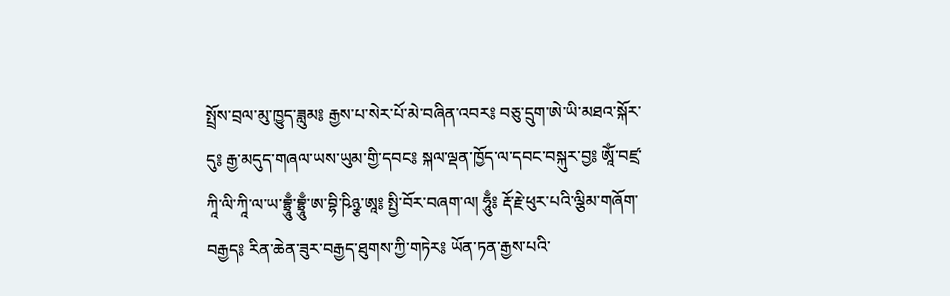སྤྲོས་བྲལ་མུ་ཁྱུད་ཟླུམ༔ རྒྱས་པ་སེར་པོ་མེ་བཞིན་འབར༔ བཅུ་དྲུག་ཨེ་ཡི་མཐའ་སྐོར་དུ༔ རྒྱ་མདུད་གཞལ་ཡས་ཡུམ་གྱི་དབང༔ སྐལ་ལྡན་ཁྱོད་ལ་དབང་བསྐུར་བྱ༔ ཨཱོཾ་བཛྲ་ཀཱི་ལི་ཀཱི་ལ་ཡ་བྷྲཱུྃ་བྷྲཱུྃ་ཨ་བྷི་ཥིཉྩ་ཨཱ༔ སྤྱི་བོར་བཞག་ལ། ཧཱུྃ༔ རྡོ་རྗེ་ཕུར་པའི་ལྕིམ་གཞོག་བརྒྱད༔ རིན་ཆེན་ཟུར་བརྒྱད་ཐུགས་ཀྱི་གཏེར༔ ཡོན་ཏན་རྒྱས་པའི་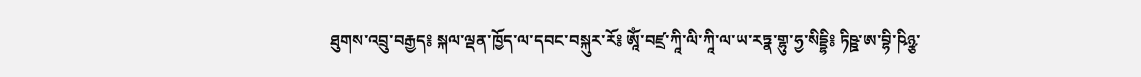ཐུགས་འབྲུ་བརྒྱད༔ སྐལ་ལྡན་ཁྱོད་ལ་དབང་བསྐུར་རོ༔ ཨཱོཾ་བཛྲ་ཀཱི་ལི་ཀཱི་ལ་ཡ་རཏྣ་གྷུ་ཧྱ་སིདྡྷི༔ ཏིཥྛ་ཨ་བྷི་ཥིཉྩ་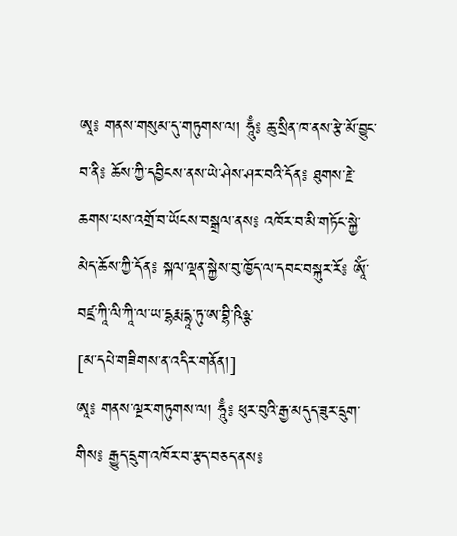ཨཱ༔ གནས་གསུམ་དུ་གཏུགས་ལ། ཧཱུྃ༔ ཆུ་སྲིན་ཁ་ནས་རྩེ་མོ་བྱུང་བ་ནི༔ ཆོས་ཀྱི་དབྱིངས་ནས་ཡེ་ཤེས་ཤར་བའི་དོན༔ ཐུགས་རྗེ་ཆགས་པས་འགྲོ་བ་ཡོངས་བསྒྲལ་ནས༔ འཁོར་བ་མི་གཏོང་སྐྱེ་མེད་ཆོས་ཀྱི་དོན༔ སྐལ་ལྡན་སྐྱེས་བུ་ཁྱོད་ལ་དབང་བསྐུར་རོ༔ ཨཱོཾ་བཛྲ་ཀཱི་ལི་ཀཱི་ལ་ཡ་དྷརྨ་དྷཱ་ཏུ་ཨ་བྷི་ཥིཉྩ་
[མ་དཔེ་གཟིགས་ན་འདིར་གནོན།]
ཨཱ༔ གནས་ལྔར་གཏུགས་ལ། ཧཱུྃ༔ ཕུར་བུའི་རྒྱ་མདུད་ཟུར་དྲུག་གིས༔ རྒྱུད་དྲུག་འཁོར་བ་རྩད་བཅད་ནས༔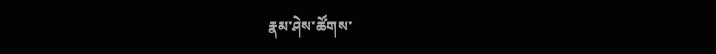རྣམ་ཤེས་ཚོགས་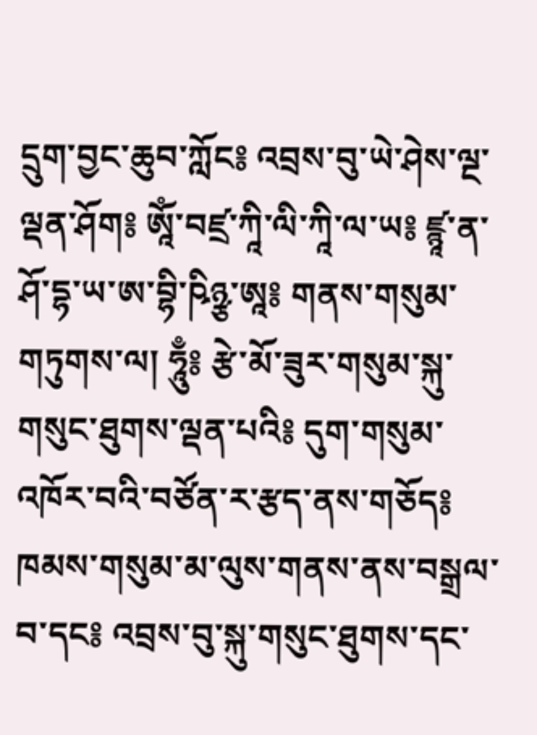དྲུག་བྱང་ཆུབ་ཀློང༔ འབྲས་བུ་ཡེ་ཤེས་ལྔ་ལྡན་ཤོག༔ ཨཱོཾ་བཛྲ་ཀཱི་ལི་ཀཱི་ལ་ཡ༔ ཛྙཱ་ན་ཤོ་དྷ་ཡ་ཨ་བྷི་ཥིཉྩ་ཨཱ༔ གནས་གསུམ་གཏུགས་ལ། ཧཱུྃ༔ རྩེ་མོ་ཟུར་གསུམ་སྐུ་གསུང་ཐུགས་ལྡན་པའི༔ དུག་གསུམ་འཁོར་བའི་བཙོན་ར་རྩད་ནས་གཅོད༔ ཁམས་གསུམ་མ་ལུས་གནས་ནས་བསྒྲལ་བ་དང༔ འབྲས་བུ་སྐུ་གསུང་ཐུགས་དང་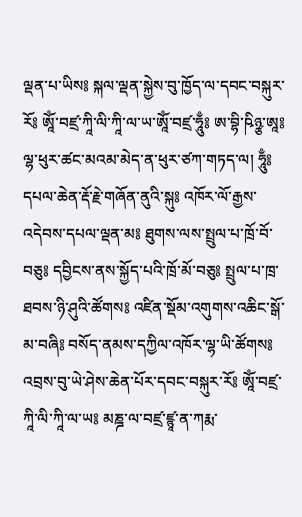ལྡན་པ་ཡིས༔ སྐལ་ལྡན་སྐྱེས་བུ་ཁྱོད་ལ་དབང་བསྐུར་རོ༔ ཨཱོཾ་བཛྲ་ཀཱི་ལི་ཀཱི་ལ་ཡ་ཨཱོཾ་བཛྲ་ཧཱུྃ༔ ཨ་བྷི་ཥིཉྩ་ཨཱ༔ ལྷ་ཕུར་ཚང་མའམ་མེད་ན་ཕུར་ཙཀ་གཏད་ལ། ཧཱུྃ༔ དཔལ་ཆེན་རྡོ་རྗེ་གཞོན་ནུའི་སྐུ༔ འཁོར་ལོ་རྒྱས་འདེབས་དཔལ་ལྡན་མ༔ ཐུགས་ལས་སྤྲུལ་པ་ཁྲོ་བོ་བཅུ༔ དབྱིངས་ནས་སྐྱོད་པའི་ཁྲོ་མོ་བཅུ༔ སྤྲུལ་པ་ཁྲ་ཐབས་ཉི་ཤུའི་ཚོགས༔ འཛིན་སྡོམ་འགུགས་འཆིང་སྒོ་མ་བཞི༔ བསོད་ནམས་དཀྱིལ་འཁོར་ལྷ་ཡི་ཚོགས༔ འབྲས་བུ་ཡེ་ཤེས་ཆེན་པོར་དབང་བསྐུར་རོ༔ ཨཱོཾ་བཛྲ་ཀཱི་ལི་ཀཱི་ལ་ཡ༔ མཎྜ་ལ་བཛྲ་ཛྙཱ་ན་ཀརྨ་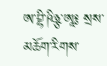ཨ་བྷི་ཥིཉྩ་ཨཱ༔ སྲས་མཆོག་རིགས་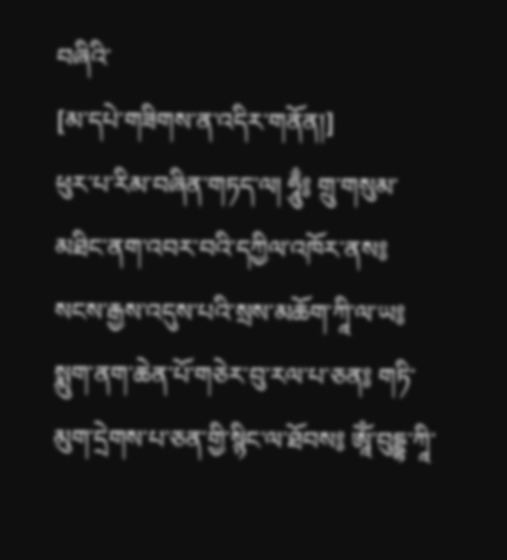བཞིའི་
[མ་དཔེ་གཟིགས་ན་འདིར་གནོན།]
ཕུར་པ་རིམ་བཞིན་གཏད་ལ། ཧཱུྃ༔ གྲུ་གསུམ་མཐིང་ནག་འབར་བའི་དཀྱིལ་འཁོར་ནས༔ སངས་རྒྱས་འདུས་པའི་སྲས་མཆོག་ཀཱི་ལ་ཡ༔ སྨུག་ནག་ཆེན་པོ་གཅེར་བུ་རལ་པ་ཅན༔ གཏི་མུག་དྲེགས་པ་ཅན་གྱི་སྙིང་ལ་ཐོབས༔ ཨཱོཾ་བུདྡྷ་ཀཱི་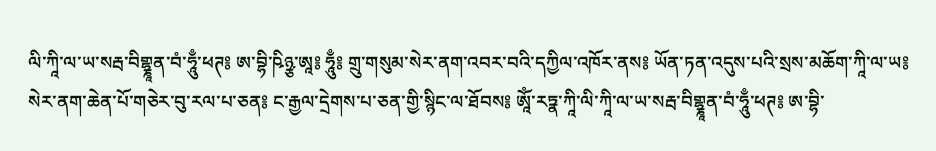ལི་ཀཱི་ལ་ཡ་སརྦ་བིགྷྣཱན་བཾ་ཧཱུྃ་ཕཊ༔ ཨ་བྷི་ཥིཉྩ་ཨཱ༔ ཧཱུྃ༔ གྲུ་གསུམ་སེར་ནག་འབར་བའི་དཀྱིལ་འཁོར་ནས༔ ཡོན་ཏན་འདུས་པའི་སྲས་མཆོག་ཀཱི་ལ་ཡ༔ སེར་ནག་ཆེན་པོ་གཅེར་བུ་རལ་པ་ཅན༔ ང་རྒྱལ་དྲེགས་པ་ཅན་གྱི་སྙིང་ལ་ཐོབས༔ ཨཱོཾ་རཏྣ་ཀཱི་ལི་ཀཱི་ལ་ཡ་སརྦ་བིགྷྣཱན་བཾ་ཧཱུྃ་ཕཊ༔ ཨ་བྷི་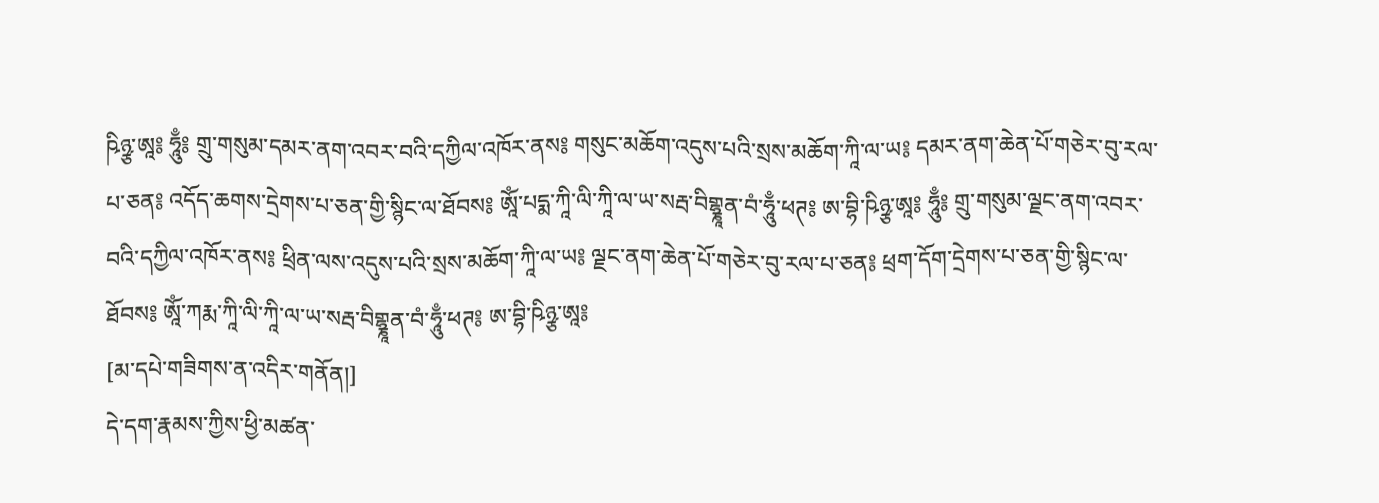ཥིཉྩ་ཨཱ༔ ཧཱུྃ༔ གྲུ་གསུམ་དམར་ནག་འབར་བའི་དཀྱིལ་འཁོར་ནས༔ གསུང་མཆོག་འདུས་པའི་སྲས་མཆོག་ཀཱི་ལ་ཡ༔ དམར་ནག་ཆེན་པོ་གཅེར་བུ་རལ་པ་ཅན༔ འདོད་ཆགས་དྲེགས་པ་ཅན་གྱི་སྙིང་ལ་ཐོབས༔ ཨཱོཾ་པདྨ་ཀཱི་ལི་ཀཱི་ལ་ཡ་སརྦ་བིགྷྣཱན་བཾ་ཧཱུྃ་ཕཊ༔ ཨ་བྷི་ཥིཉྩ་ཨཱ༔ ཧཱུྃ༔ གྲུ་གསུམ་ལྗང་ནག་འབར་བའི་དཀྱིལ་འཁོར་ནས༔ ཕྲིན་ལས་འདུས་པའི་སྲས་མཆོག་ཀཱི་ལ་ཡ༔ ལྗང་ནག་ཆེན་པོ་གཅེར་བུ་རལ་པ་ཅན༔ ཕྲག་དོག་དྲེགས་པ་ཅན་གྱི་སྙིང་ལ་ཐོབས༔ ཨཱོཾ་ཀརྨ་ཀཱི་ལི་ཀཱི་ལ་ཡ་སརྦ་བིགྷྣཱན་བཾ་ཧཱུྃ་ཕཊ༔ ཨ་བྷི་ཥིཉྩ་ཨཱ༔
[མ་དཔེ་གཟིགས་ན་འདིར་གནོན།]
དེ་དག་རྣམས་ཀྱིས་ཕྱི་མཚན་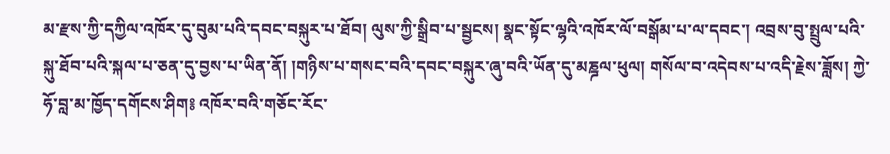མ་རྫས་ཀྱི་དཀྱིལ་འཁོར་དུ་བུམ་པའི་དབང་བསྐུར་པ་ཐོབ། ལུས་ཀྱི་སྒྲིབ་པ་སྦྱངས། སྣང་སྟོང་ལྷའི་འཁོར་ལོ་བསྒོམ་པ་ལ་དབང་། འབྲས་བུ་སྤྲུལ་པའི་སྐུ་ཐོབ་པའི་སྐལ་པ་ཅན་དུ་བྱས་པ་ཡིན་ནོ། །གཉིས་པ་གསང་བའི་དབང་བསྐུར་ཞུ་བའི་ཡོན་དུ་མཎྜལ་ཕུལ། གསོལ་བ་འདེབས་པ་འདི་རྗེས་ཟློས། ཀྱེ་ཧོ་བླ་མ་ཁྱོད་དགོངས་ཤིག༔ འཁོར་བའི་གཅོང་རོང་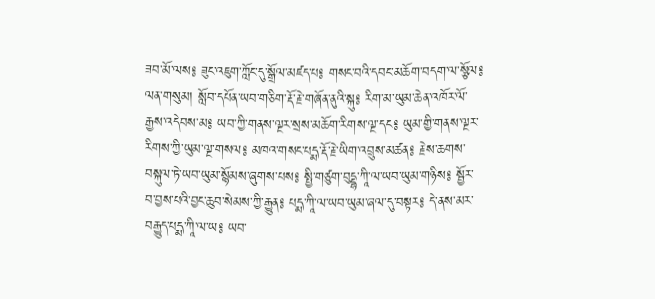ཟབ་མོ་ལས༔ ཟུང་འཇུག་ཀློང་དུ་སྒྲོལ་མཛད་པ༔ གསང་བའི་དབང་མཆོག་བདག་ལ་སྩོལ༔ ལན་གསུམ། སློབ་དཔོན་ཡབ་གཅིག་རྡོ་རྗེ་གཞོན་ནུའི་སྐུ༔ རིག་མ་ཡུམ་ཆེན་འཁོར་ལོ་རྒྱས་འདེབས་མ༔ ཡབ་ཀྱི་གནས་ལྔར་སྲས་མཆོག་རིགས་ལྔ་དང༔ ཡུམ་གྱི་གནས་ལྔར་རིགས་ཀྱི་ཡུམ་ལྔ་གསལ༔ མཁའ་གསང་པདྨ་རྡོ་རྗེ་ཡིག་འབྲུས་མཚན༔ རྗེས་ཆགས་བསྐུལ་ཏེ་ཡབ་ཡུམ་སྙོམས་ཞུགས་པས༔ སྤྱི་གཙུག་བུདྡྷ་ཀཱི་ལ་ཡབ་ཡུམ་གཉིས༔ སྦྱོར་བ་བྱས་པའི་བྱང་ཆུབ་སེམས་ཀྱི་རྒྱུན༔ པདྨ་ཀཱི་ལ་ཡབ་ཡུམ་ཞལ་དུ་བསྟར༔ དེ་ནས་མར་བརྒྱུད་པདྨ་ཀཱི་ལ་ཡ༔ ཡབ་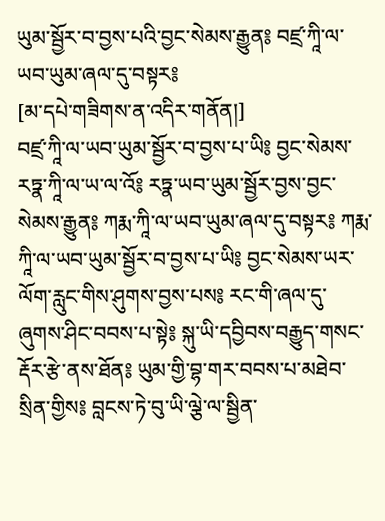ཡུམ་སྦྱོར་བ་བྱས་པའི་བྱང་སེམས་རྒྱུན༔ བཛྲ་ཀཱི་ལ་ཡབ་ཡུམ་ཞལ་དུ་བསྟར༔
[མ་དཔེ་གཟིགས་ན་འདིར་གནོན།]
བཛྲ་ཀཱི་ལ་ཡབ་ཡུམ་སྦྱོར་བ་བྱས་པ་ཡི༔ བྱང་སེམས་རཏྣ་ཀཱི་ལ་ཡ་ལ་འོ༔ རཏྣ་ཡབ་ཡུམ་སྦྱོར་བྱས་བྱང་སེམས་རྒྱུན༔ ཀརྨ་ཀཱི་ལ་ཡབ་ཡུམ་ཞལ་དུ་བསྟར༔ ཀརྨ་ཀཱི་ལ་ཡབ་ཡུམ་སྦྱོར་བ་བྱས་པ་ཡི༔ བྱང་སེམས་ཡར་ལོག་རླུང་གིས་ཤུགས་བྱས་པས༔ རང་གི་ཞལ་དུ་ཞུགས་ཤིང་བབས་པ་སྟེ༔ སྐུ་ཡི་དབྱིབས་བརྒྱུད་གསང་རྡོར་རྩེ་ནས་ཐོན༔ ཡུམ་གྱི་བྷ་གར་བབས་པ་མཐེབ་སྲིན་གྱིས༔ བླངས་ཏེ་བུ་ཡི་ལྕེ་ལ་སྦྱིན་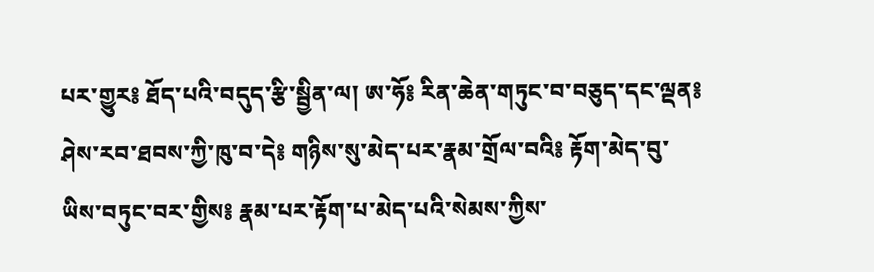པར་གྱུར༔ ཐོད་པའི་བདུད་རྩི་སྦྱིན་ལ། ཨ་ཧོ༔ རིན་ཆེན་གཏུང་བ་བཅུད་དང་ལྡན༔ ཤེས་རབ་ཐབས་ཀྱི་ཁུ་བ་དེ༔ གཉིས་སུ་མེད་པར་རྣམ་གྲོལ་བའི༔ རྟོག་མེད་བུ་ཡིས་བཏུང་བར་གྱིས༔ རྣམ་པར་རྟོག་པ་མེད་པའི་སེམས་ཀྱིས་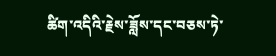ཚིག་འདིའི་རྗེས་ཟློས་དང་བཅས་ཏེ་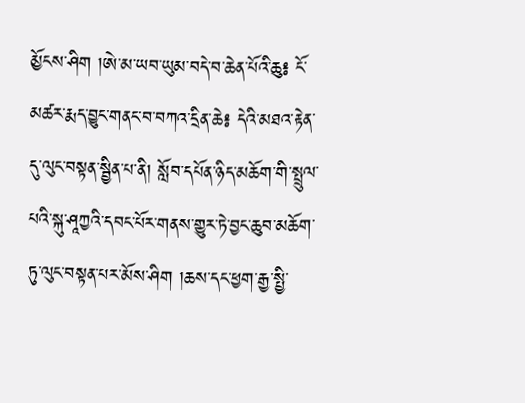མྱོངས་ཤིག །ཨེ་མ་ཡབ་ཡུམ་བདེ་བ་ཆེན་པོའི་ཆུ༔ ངོ་མཚར་རྨད་བྱུང་གནང་བ་བཀའ་དྲིན་ཆེ༔ དེའི་མཐའ་རྟེན་དུ་ལུང་བསྟན་སྦྱིན་པ་ནི། སློབ་དཔོན་ཉིད་མཆོག་གི་སྤྲུལ་པའི་སྐུ་ཤཱཀྱའི་དབང་པོར་གནས་གྱུར་ཏེ་བྱང་ཆུབ་མཆོག་ཏུ་ལུང་བསྟན་པར་མོས་ཤིག །ཆས་དང་ཕྱག་རྒྱ་སྤྱི་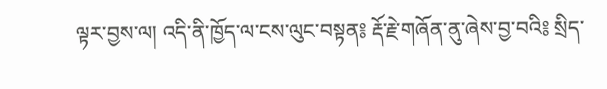ལྟར་བྱས་ལ། འདི་ནི་ཁྱོད་ལ་ངས་ལུང་བསྟན༔ རྡོ་རྗེ་གཞོན་ནུ་ཞེས་བྱ་བའི༔ སྲིད་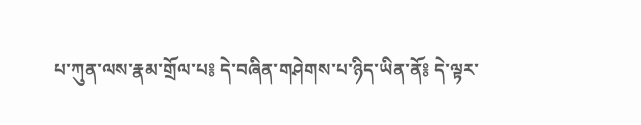པ་ཀུན་ལས་རྣམ་གྲོལ་པ༔ དེ་བཞིན་གཤེགས་པ་ཉིད་ཡིན་ནོ༔ དེ་ལྟར་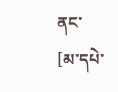ནང་
[མ་དཔེ་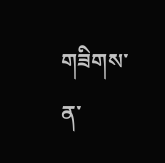གཟིགས་ན་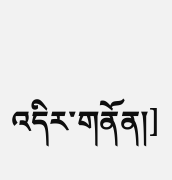འདིར་གནོན།]